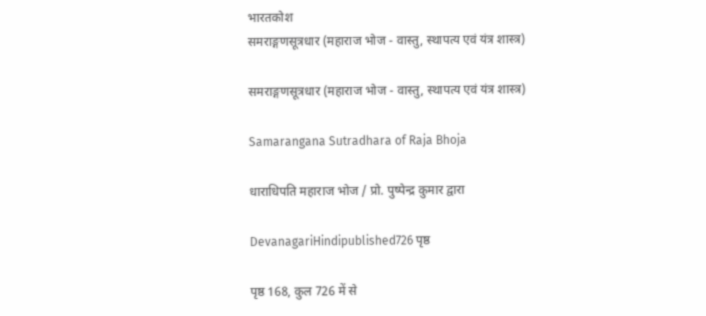भारतकोश
समराङ्गणसूत्रधार (महाराज भोज - वास्तु, स्थापत्य एवं यंत्र शास्त्र)

समराङ्गणसूत्रधार (महाराज भोज - वास्तु, स्थापत्य एवं यंत्र शास्त्र)

Samarangana Sutradhara of Raja Bhoja

धाराधिपति महाराज भोज / प्रो. पुष्पेन्द्र कुमार द्वारा

DevanagariHindipublished726 पृष्ठ

पृष्ठ 168, कुल 726 में से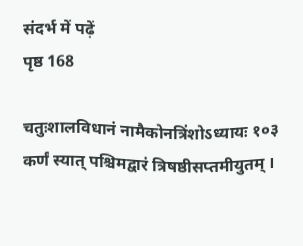संदर्भ में पढ़ें
पृष्ठ 168

चतुःशालविधानं नामैकोनत्रिंशोऽध्यायः १०३ कर्णं स्यात् पश्चिमद्वारं त्रिषष्ठीसप्तमीयुतम् ।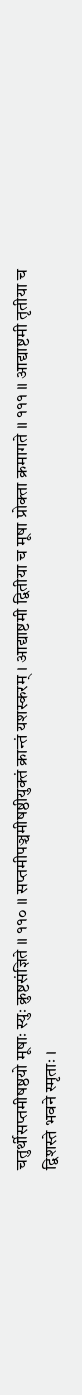चतुर्थीसप्तमीषष्ठयो मूषाः स्युः क्रुष्टसंज्ञिते ॥ ११० ॥ सप्तमीपञ्चमीषष्ठीयुक्तं क्रान्तं यशस्करम् । आद्याष्टमी द्वितीया च मूषा प्रोक्ता क्रमागते ॥ १११ ॥ आद्याष्टमी तृतीया च द्विशस्ते भवने स्मृताः ।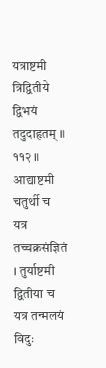यत्राष्टमी त्रिद्वितीये द्विभयं तदुदाहृतम् ॥ ११२ ॥ आद्याष्टमी चतुर्थी च यत्र तच्चक्रसंज्ञितं । तुर्याष्टमी द्वितीया च यत्र तन्मलयं विदुः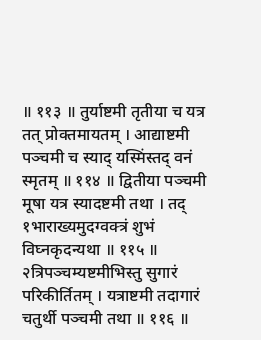॥ ११३ ॥ तुर्याष्टमी तृतीया च यत्र तत् प्रोक्तमायतम् । आद्याष्टमी पञ्चमी च स्याद् यस्मिंस्तद् वनं स्मृतम् ॥ ११४ ॥ द्वितीया पञ्चमी मूषा यत्र स्यादष्टमी तथा । तद् १भाराख्यमुदग्वक्त्रं शुभं विघ्नकृदन्यथा ॥ ११५ ॥ २त्रिपञ्चम्यष्टमीभिस्तु सुगारं परिकीर्तितम् । यत्राष्टमी तदागारं चतुर्थी पञ्चमी तथा ॥ ११६ ॥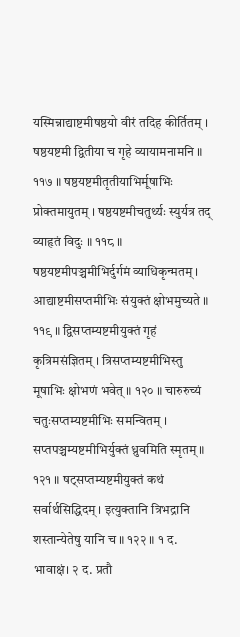यस्मिन्नाद्याष्टमीषष्ठयो वीरं तदिह कीर्तितम् । षष्ठयष्टमी द्वितीया च गृहे व्यायामनामनि ॥ ११७ ॥ षष्ठयष्टमीतृतीयाभिर्मूषाभिः प्रोक्तमायुतम् । षष्ठयष्टमीचतुर्थ्यः स्युर्यत्र तद् व्याहृतं विदुः ॥ ११८ ॥ षष्ठयष्टमीपञ्चमीभिर्दुर्गमं व्याधिकृन्मतम् । आद्याष्टमीसप्तमीभिः संयुक्तं क्षोभमुच्यते ॥ ११९ ॥ द्विसप्तम्यष्टमीयुक्तं गृहं कृत्रिमसंज्ञितम् । त्रिसप्तम्यष्टमीभिस्तु मूषाभिः क्षोभणं भवेत् ॥ १२० ॥ चारुरुच्यं चतुःसप्तम्यष्टमीभिः समन्वितम् । सप्तपञ्चम्यष्टमीभिर्युक्तं ध्रुवमिति स्मृतम् ॥ १२१ ॥ षट्सप्तम्यष्टमीयुक्तं कथं सर्वार्थसिद्धिदम् । इत्युक्तानि त्रिभद्रानि शस्तान्येतेषु यानि च ॥ १२२ ॥ १ द. भावाक्षं। २ द. प्रतौ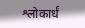श्लोकार्धं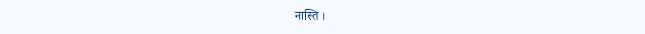नास्ति ।